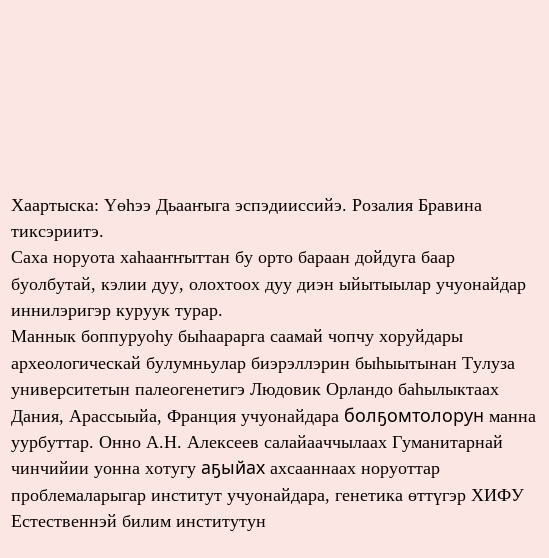Хаартыска: Үөһээ Дьааҥыга эспэдииссийэ. Розалия Бравина тиксэриитэ.
Саха норуота хаһааҥҥыттан бу орто бараан дойдуга баар буолбутай, кэлии дуу, олохтоох дуу диэн ыйытыылар учуонайдар иннилэригэр куруук турар.
Маннык боппуруоһу быһаарарга саамай чопчу хоруйдары археологическай булумньулар биэрэллэрин быһыытынан Тулуза университетын палеогенетигэ Людовик Орландо баһылыктаах Дания, Арассыыйа, Франция учуонайдара болҕомтолорун манна уурбуттар. Онно А.Н. Алексеев салайааччылаах Гуманитарнай чинчийии уонна хотугу аҕыйах ахсааннаах норуоттар проблемаларыгар институт учуонайдара, генетика өттүгэр ХИФУ Естественнэй билим институтун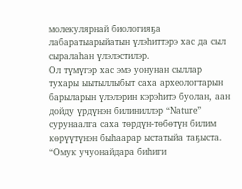молекулярнай биологияҕа лабаратыарыйатын үлэһиттэрэ хас да сыл сыралаһан үлэлэстилэр.
Ол түмүгэр хас эмэ уонунан сыллар тухары ыытыллыбыт саха археологтарын барыларын үлэлэрин кэрэһитэ буолан, аан дойду үрдүнэн билиниллэр “Nature” сурунаалга саха төрдүн-төбөтүн билим көрүүтүнэн быһаарар ыстатыйа таҕыста.
“Омук учуонайдара биһиги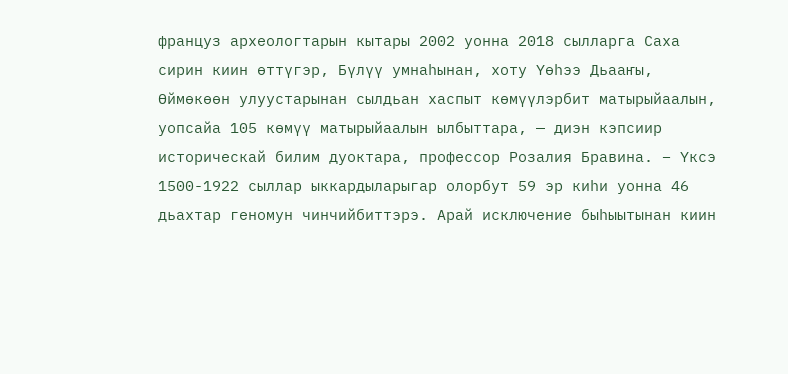француз археологтарын кытары 2002 уонна 2018 сылларга Саха сирин киин өттүгэр, Бүлүү умнаһынан, хоту Үөһээ Дьааҥы, Өймөкөөн улуустарынан сылдьан хаспыт көмүүлэрбит матырыйаалын, уопсайа 105 көмүү матырыйаалын ылбыттара, — диэн кэпсиир историческай билим дуоктара, профессор Розалия Бравина. – Үксэ 1500-1922 сыллар ыккардыларыгар олорбут 59 эр киһи уонна 46 дьахтар геномун чинчийбиттэрэ. Арай исключение быһыытынан киин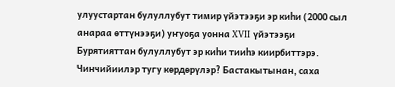улуустартан булуллубут тимир үйэтээҕи эр киһи (2000 сыл анараа өттүнээҕи) уҥуоҕа уонна XVII үйэтээҕи Бурятияттан булуллубут эр киһи тииһэ киирбиттэрэ.
Чинчийиилэр тугу көрдөрүлэр? Бастакытынан, саха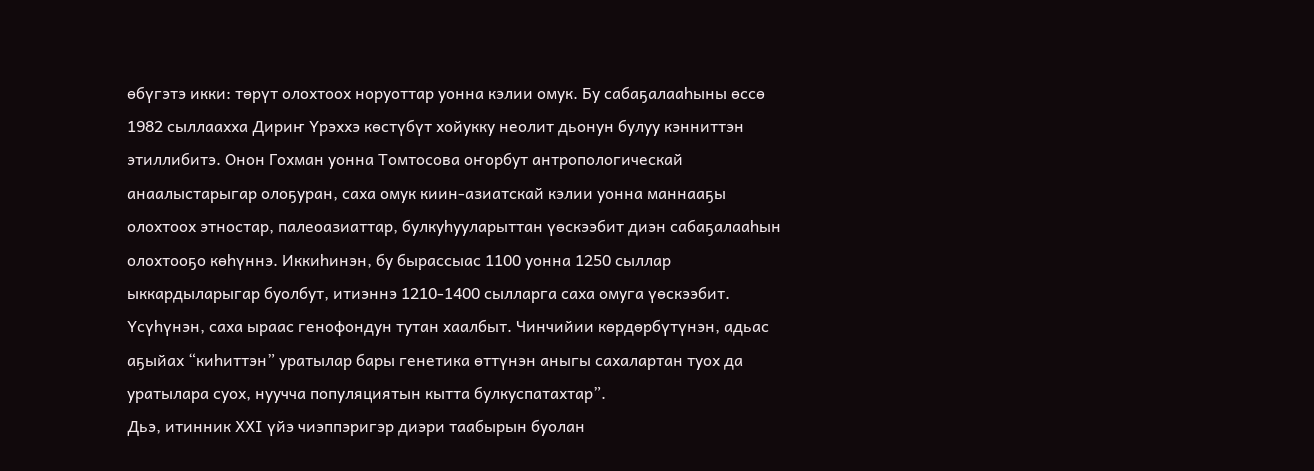өбүгэтэ икки: төрүт олохтоох норуоттар уонна кэлии омук. Бу сабаҕалааһыны өссө 1982 сыллаахха Дириҥ Үрэххэ көстүбүт хойукку неолит дьонун булуу кэнниттэн этиллибитэ. Онон Гохман уонна Томтосова оҥорбут антропологическай анаалыстарыгар олоҕуран, саха омук киин-азиатскай кэлии уонна маннааҕы олохтоох этностар, палеоазиаттар, булкуһууларыттан үөскээбит диэн сабаҕалааһын олохтооҕо көһүннэ. Иккиһинэн, бу бырассыас 1100 уонна 1250 сыллар ыккардыларыгар буолбут, итиэннэ 1210-1400 сылларга саха омуга үөскээбит. Үсүһүнэн, саха ыраас генофондун тутан хаалбыт. Чинчийии көрдөрбүтүнэн, адьас аҕыйах “киһиттэн” уратылар бары генетика өттүнэн аныгы сахалартан туох да уратылара суох, нуучча популяциятын кытта булкуспатахтар”.
Дьэ, итинник XXI үйэ чиэппэригэр диэри таабырын буолан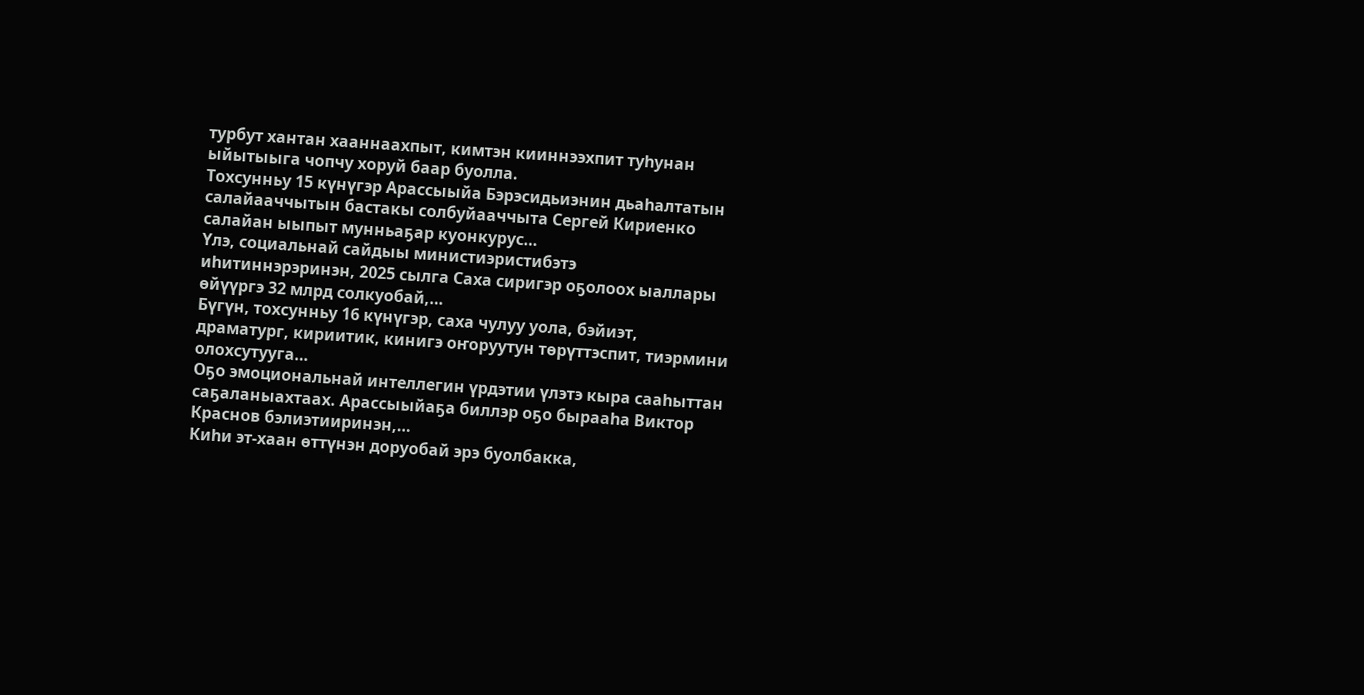турбут хантан хааннаахпыт, кимтэн кииннээхпит туһунан ыйытыыга чопчу хоруй баар буолла.
Тохсунньу 15 күнүгэр Арассыыйа Бэрэсидьиэнин дьаһалтатын салайааччытын бастакы солбуйааччыта Сергей Кириенко салайан ыыпыт мунньаҕар куонкурус…
Үлэ, социальнай сайдыы министиэристибэтэ иһитиннэрэринэн, 2025 сылга Саха сиригэр оҕолоох ыаллары өйүүргэ 32 млрд солкуобай,…
Бүгүн, тохсунньу 16 күнүгэр, саха чулуу уола, бэйиэт, драматург, кириитик, кинигэ оҥоруутун төрүттэспит, тиэрмини олохсутууга…
Оҕо эмоциональнай интеллегин үрдэтии үлэтэ кыра сааһыттан саҕаланыахтаах. Арассыыйаҕа биллэр оҕо бырааһа Виктор Краснов бэлиэтииринэн,…
Киһи эт-хаан өттүнэн доруобай эрэ буолбакка,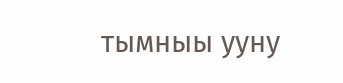тымныы ууну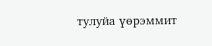тулуйа үөрэммит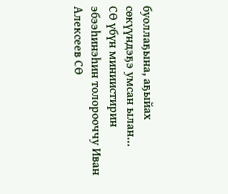буоллаҕына, аҕыйах сөкүүндэҕэ умсан ылан…
СӨ үбүн миниистирин эбээһинэһин толорооччу Иван Алексеев СӨ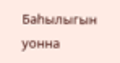Баһылыгын уонна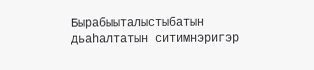Бырабыыталыстыбатын дьаһалтатын ситимнэригэр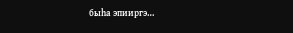быһа эпииргэ…